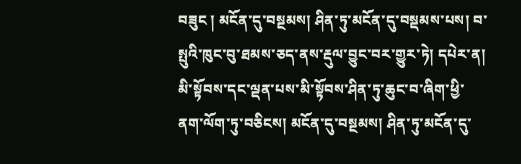བཟུང ། མངོན་དུ་བསྔམས། ཤིན་ཏུ་མངོན་དུ་བསྡམས་པས། བ་སྤུའི་ཁུང་བུ་ཐམས་ཅད་ནས་རྡུལ་བྱུང་བར་གྱུར་ཏེ། དཔེར་ན། མི་སྟོབས་དང་ལྡན་པས་མི་སྟོབས་ཤིན་ཏུ་ཆུང་བ་ཞིག་ཕྱི་ནག་ལོག་ཏུ་བཅིངས། མངོན་དུ་བསྔམས། ཤིན་ཏུ་མངོན་དུ་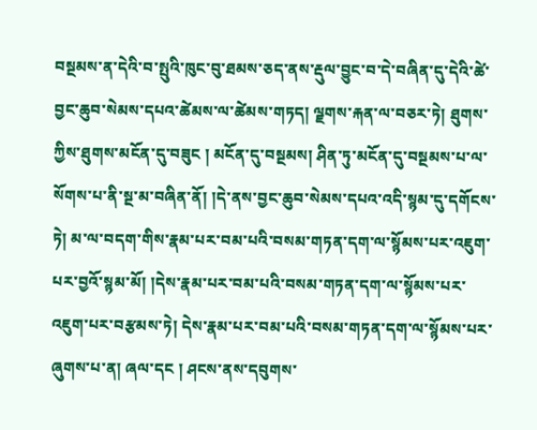བསྔམས་ན་དེའི་བ་སྤུའི་ཁུང་བུ་ཐམས་ཅད་ནས་རྡུལ་བྱུང་བ་དེ་བཞིན་དུ་དེའི་ཚེ་བྱང་ཆུབ་སེམས་དཔའ་ཚེམས་ལ་ཚེམས་གཏད། ལྗགས་རྐན་ལ་བཅར་ཏེ། ཐུགས་ཀྱིས་ཐུགས་མངོན་དུ་བཟུང ། མངོན་དུ་བསྔམས། ཤིན་ཏུ་མངོན་དུ་བསྔམས་པ་ལ་སོགས་པ་ནི་སྔ་མ་བཞིན་ནོ། །དེ་ནས་བྱང་ཆུབ་སེམས་དཔའ་འདི་སྙམ་དུ་དགོངས་ཏེ། མ་ལ་བདག་གིས་རྣམ་པར་བམ་པའི་བསམ་གཏན་དག་ལ་སྙོམས་པར་འཇུག་པར་བྱའོ་སྙམ་མོ། །དེས་རྣམ་པར་བམ་པའི་བསམ་གཏན་དག་ལ་སྙོམས་པར་འཇུག་པར་བརྩམས་ཏེ། དེས་རྣམ་པར་བམ་པའི་བསམ་གཏན་དག་ལ་སྙོམས་པར་ཞུགས་པ་ན། ཞལ་དང ། ཤངས་ནས་དབུགས་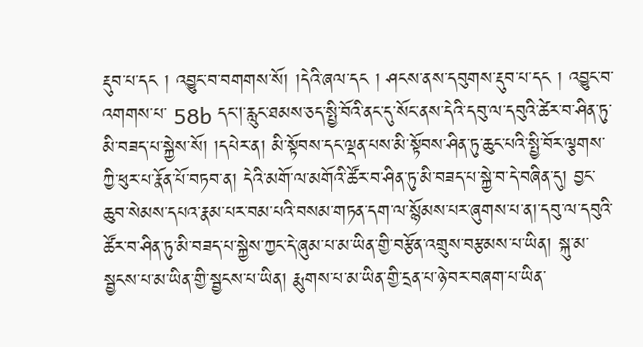རྡུབ་པ་དང ། འབྱུང་བ་བགགས་སོ། །དེའི་ཞལ་དང ། ཤངས་ནས་དབུགས་རྡུབ་པ་དང ། འབྱུང་བ་འགགས་པ་ 58b དང།་རླུང་ཐམས་ཅད་སྤྱི་བོའི་ནང་དུ་སོང་ནས་དེའི་དབུ་ལ་དབུའི་ཚེར་བ་ཤིན་ཏུ་མི་བཟད་པ་སྐྱེས་སོ། །དཔེར་ན། མི་སྟོབས་དང་ལྡན་པས་མི་སྟོབས་ཤིན་ཏུ་ཆུང་པའི་སྤྱི་བོར་ལྕགས་ཀྱི་ཕུར་པ་རྣོན་པོ་བཏབ་ན། དེའི་མགོ་ལ་མགོའི་ཚོར་བ་ཤིན་ཏུ་མི་བཟད་པ་སྐྱེ་བ་དེ་བཞིན་དུ། བྱང་ཆུབ་སེམས་དཔའ་རྣམ་པར་བམ་པའི་བསམ་གཏན་དག་ལ་སྙོམས་པར་ཞུགས་པ་ན།་དབུ་ལ་དབུའི་ཚོར་བ་ཤིན་ཏུ་མི་བཟད་པ་སྐྱེས་ཀྱང་དེ་ཞུམ་པ་མ་ཡིན་གྱི་བརྩོན་འགྲུས་བརྩམས་པ་ཡིན། སྐུ་མ་སྦྱངས་པ་མ་ཡིན་གྱི་སྦྱངས་པ་ཡིན། རྨུགས་པ་མ་ཡིན་གྱི་དྲན་པ་ཉེ་བར་བཞག་པ་ཡིན་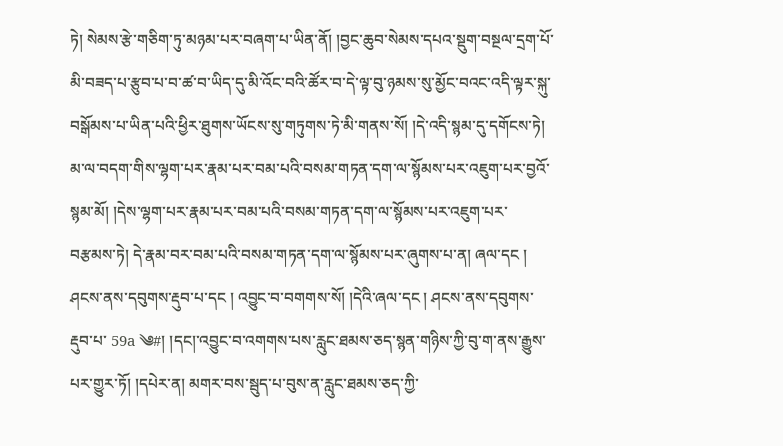ཏེ། སེམས་རྩེ་གཅིག་ཏུ་མཉམ་པར་བཞག་པ་ཡིན་ནོ། །བྱང་ཆུབ་སེམས་དཔའ་སྡུག་བསྔལ་དྲག་པོ་མི་བཟད་པ་རྩུབ་པ་བ་ཚ་བ་ཡིད་དུ་མི་འོང་བའི་ཚོར་བ་དེ་ལྟ་བུ་ཉམས་སུ་མྱོང་བའང་འདི་ལྟར་སྐུ་བསྒོམས་པ་ཡིན་པའི་ཕྱིར་ཐུགས་ཡོངས་སུ་གཏུགས་ཏེ་མི་གནས་སོ། །དེ་འདི་སྙམ་དུ་དགོངས་ཏེ། མ་ལ་བདག་གིས་ལྷག་པར་རྣམ་པར་བམ་པའི་བསམ་གཏན་དག་ལ་སྙོམས་པར་འཇུག་པར་བྱའོ་སྙམ་མོ། །དེས་ལྷག་པར་རྣམ་པར་བམ་པའི་བསམ་གཏན་དག་ལ་སྙོམས་པར་འཇུག་པར་བརྩམས་ཏེ། དེ་རྣམ་བར་བམ་པའི་བསམ་གཏན་དག་ལ་སྙོམས་པར་ཞུགས་པ་ན། ཞལ་དང ། ཤངས་ནས་དབུགས་རྡུབ་པ་དང ། འབྱུང་བ་བགགས་སོ། །དེའི་ཞལ་དང ། ཤངས་ནས་དབུགས་རྡུབ་པ་ 59a ༄#། །དང།་འབྱུང་བ་འགགས་པས་རླུང་ཐམས་ཅད་སྙན་གཉིས་ཀྱི་བུ་ག་ནས་རྒྱུས་པར་གྱུར་ཏོ། །དཔེར་ན། མགར་བས་སྦུད་པ་བུས་ན་རླུང་ཐམས་ཅད་ཀྱི་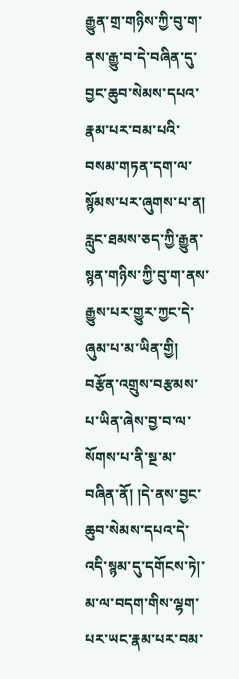རྒྱུན་གྲ་གཉིས་ཀྱི་བུ་ག་ནས་རྒྱུ་བ་དེ་བཞིན་དུ་བྱང་ཆུབ་སེམས་དཔའ་རྣམ་པར་བམ་པའི་བསམ་གཏན་དག་ལ་སྙོམས་པར་ཞུགས་པ་ན། རླུང་ཐམས་ཅད་ཀྱི་རྒྱུན་སྙན་གཉིས་ཀྱི་བུ་ག་ནས་རྒྱུས་པར་གྱུར་ཀྱང་དེ་ཞུམ་པ་མ་ཡིན་གྱི། བརྩོན་འགྲུས་བརྩམས་པ་ཡིན་ཞེས་བྱ་བ་ལ་སོགས་པ་ནི་སྔ་མ་བཞིན་ནོ། །དེ་ནས་བྱང་ཆུབ་སེམས་དཔའ་དེ་འདི་སྙམ་དུ་དགོངས་ཏེ།་མ་ལ་བདག་གིས་ལྷག་པར་ཡང་རྣམ་པར་བམ་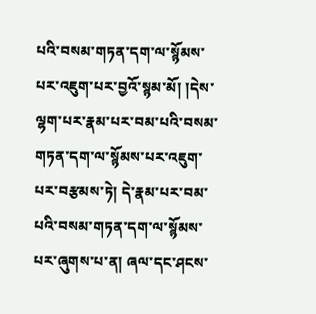པའི་བསམ་གཏན་དག་ལ་སྙོམས་པར་འཇུག་པར་བྱའོ་སྙམ་མོ། །དེས་ལྷག་པར་རྣམ་པར་བམ་པའི་བསམ་གཏན་དག་ལ་སྙོམས་པར་འཇུག་པར་བརྩམས་ཏེ། དེ་རྣམ་པར་བམ་པའི་བསམ་གཏན་དག་ལ་སྙོམས་པར་ཞུགས་པ་ན། ཞལ་དང་ཤངས་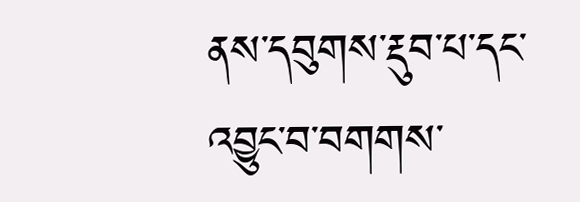ནས་དབུགས་རྡུབ་པ་དང་འབྱུང་བ་བགགས་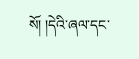སོ། །དེའི་ཞལ་དང་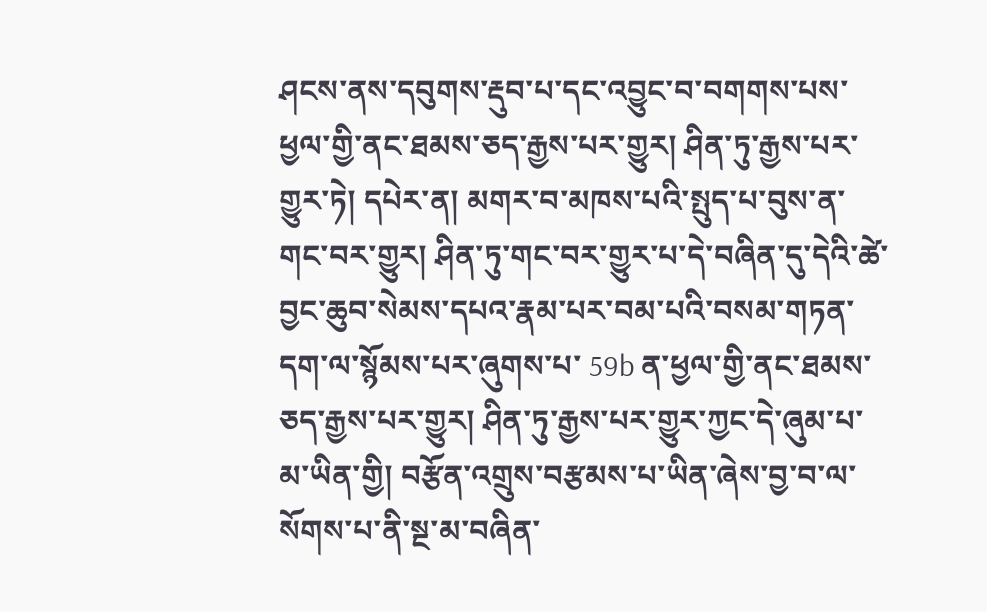ཤངས་ནས་དབུགས་རྡུབ་པ་དང་འབྱུང་བ་བགགས་པས་ཕྱལ་གྱི་ནང་ཐམས་ཅད་རྒྱས་པར་གྱུར། ཤིན་ཏུ་རྒྱས་པར་གྱུར་ཏེ། དཔེར་ན། མགར་བ་མཁས་པའི་སྤུད་པ་བུས་ན་གང་བར་གྱུར། ཤིན་ཏུ་གང་བར་གྱུར་པ་དེ་བཞིན་དུ་དེའི་ཚེ་བྱང་ཆུབ་སེམས་དཔའ་རྣམ་པར་བམ་པའི་བསམ་གཏན་དག་ལ་སྙོམས་པར་ཞུགས་པ་ 59b ན་ཕྱལ་གྱི་ནང་ཐམས་ཅད་རྒྱས་པར་གྱུར། ཤིན་ཏུ་རྒྱས་པར་གྱུར་ཀྱང་དེ་ཞུམ་པ་མ་ཡིན་གྱི། བརྩོན་འགྲུས་བརྩམས་པ་ཡིན་ཞེས་བྱ་བ་ལ་སོགས་པ་ནི་སྔ་མ་བཞིན་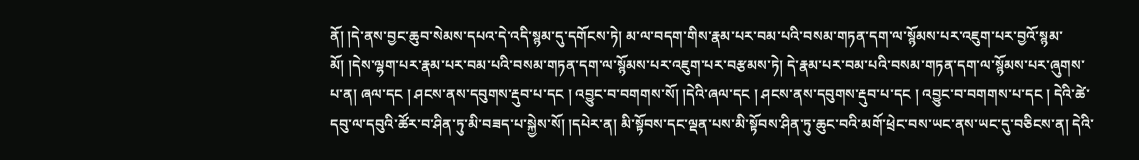ནོ། །དེ་ནས་བྱང་ཆུབ་སེམས་དཔའ་དེ་འདི་སྙམ་དུ་དགོངས་ཏེ། མ་ལ་བདག་གིས་རྣམ་པར་བམ་པའི་བསམ་གཏན་དག་ལ་སྙོམས་པར་འཇུག་པར་བྱའོ་སྙམ་མོ། །དེས་ལྷག་པར་རྣམ་པར་བམ་པའི་བསམ་གཏན་དག་ལ་སྙོམས་པར་འཇུག་པར་བརྩམས་ཏེ། དེ་རྣམ་པར་བམ་པའི་བསམ་གཏན་དག་ལ་སྙོམས་པར་ཞུགས་པ་ན། ཞལ་དང ། ཤངས་ནས་དབུགས་རྡུབ་པ་དང ། འབྱུང་བ་བགགས་སོ། །དེའི་ཞལ་དང ། ཤངས་ནས་དབུགས་རྡུབ་པ་དང ། འབྱུང་བ་བགགས་པ་དང ། དེའི་ཚེ་དབུ་ལ་དབུའི་ཚོར་བ་ཤིན་ཏུ་མི་བཟད་པ་སྐྱེས་སོ། །དཔེར་ན། མི་སྟོབས་དང་ལྡན་པས་མི་སྟོབས་ཤིན་ཏུ་ཆུང་བའི་མགོ་ཕྲེང་བས་ཡང་ནས་ཡང་དུ་བཅིངས་ན། དེའི་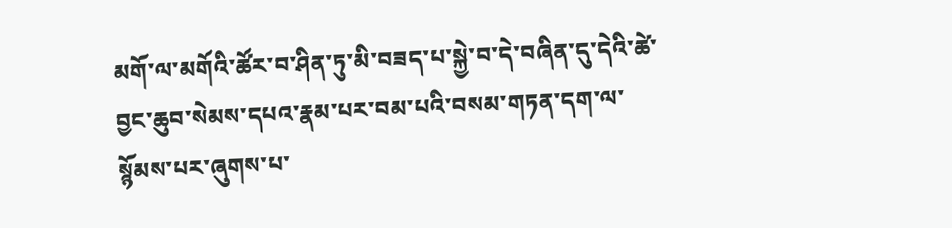མགོ་ལ་མགོའི་ཚོར་བ་ཤིན་ཏུ་མི་བཟད་པ་སྐྱེ་བ་དེ་བཞིན་དུ་དེའི་ཚེ་བྱང་ཆུབ་སེམས་དཔའ་རྣམ་པར་བམ་པའི་བསམ་གཏན་དག་ལ་སྙོམས་པར་ཞུགས་པ་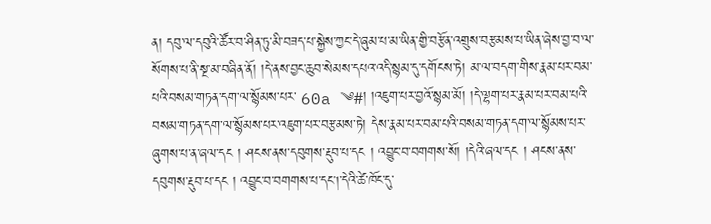ན། དབུ་ལ་དབུའི་ཚོར་བ་ཤིན་ཏུ་མི་བཟད་པ་སྐྱེས་ཀྱང་དེ་ཞུམ་པ་མ་ཡིན་གྱི་བརྩོན་འགྲུས་བརྩམས་པ་ཡིན་ཞེས་བྱ་བ་ལ་སོགས་པ་ནི་སྔ་མ་བཞིན་ནོ། །དེ་ནས་བྱང་ཆུབ་སེམས་དཔའ་འདི་སྙམ་དུ་དགོངས་ཏེ། མ་ལ་བདག་གིས་རྣམ་པར་བམ་པའི་བསམ་གཏན་དག་ལ་སྙོམས་པར་ 60a ༄#། །འཇུག་པར་བྱའོ་སྙམ་མོ། །དེ་ལྷག་པར་རྣམ་པར་བམ་པའི་བསམ་གཏན་དག་ལ་སྙོམས་པར་འཇུག་པར་བརྩམས་ཏེ། དེས་རྣམ་པར་བམ་པའི་བསམ་གཏན་དག་ལ་སྙོམས་པར་ཞུགས་པ་ན་ཞལ་དང ། ཤངས་ནས་དབུགས་རྡུབ་པ་དང ། འབྱུང་བ་བགགས་སོ། །དེའི་ཞལ་དང ། ཤངས་ནས་དབུགས་རྡུབ་པ་དང ། འབྱུང་བ་བགགས་པ་དང།་དེའི་ཚེ་ཁོང་དུ་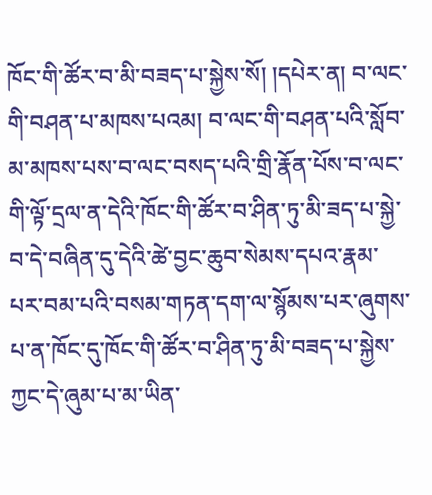ཁོང་གི་ཚོར་བ་མི་བཟད་པ་སྐྱེས་སོ། །དཔེར་ན། བ་ལང་གི་བཤན་པ་མཁས་པའམ། བ་ལང་གི་བཤན་པའི་སློབ་མ་མཁས་པས་བ་ལང་བསད་པའི་གྲི་རྣོན་པོས་བ་ལང་གི་ལྟོ་དྲལ་ན་དེའི་ཁོང་གི་ཚོར་བ་ཤིན་ཏུ་མི་ཟད་པ་སྐྱེ་བ་དེ་བཞིན་དུ་དེའི་ཚེ་བྱང་ཆུབ་སེམས་དཔའ་རྣམ་པར་བམ་པའི་བསམ་གཏན་དག་ལ་སྙོམས་པར་ཞུགས་པ་ན་ཁོང་དུ་ཁོང་གི་ཚོར་བ་ཤིན་ཏུ་མི་བཟད་པ་སྐྱེས་ཀྱང་དེ་ཞུམ་པ་མ་ཡིན་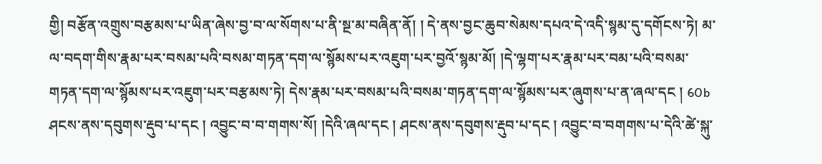གྱི། བརྩོན་འགྲུས་བརྩམས་པ་ཡིན་ཞེས་བྱ་བ་ལ་སོགས་པ་ནི་སྔ་མ་བཞིན་ནོ། ། དེ་ནས་བྱང་ཆུབ་སེམས་དཔའ་དེ་འདི་སྙམ་དུ་དགོངས་ཏེ། མ་ལ་བདག་གིས་རྣམ་པར་བསམ་པའི་བསམ་གཏན་དག་ལ་སྙོམས་པར་འཇུག་པར་བྱའོ་སྙམ་མོ། །དེ་ལྷག་པར་རྣམ་པར་བམ་པའི་བསམ་གཏན་དག་ལ་སྙོམས་པར་འཇུག་པར་བརྩམས་ཏེ། དེས་རྣམ་པར་བསམ་པའི་བསམ་གཏན་དག་ལ་སྙོམས་པར་ཞུགས་པ་ན་ཞལ་དང ། 60b ཤངས་ནས་དབུགས་རྡུབ་པ་དང ། འབྱུང་བ་བ་གགས་སོ། །དེའི་ཞལ་དང ། ཤངས་ནས་དབུགས་རྡུབ་པ་དང ། འབྱུང་བ་བགགས་པ་དེའི་ཚེ་སྐུ་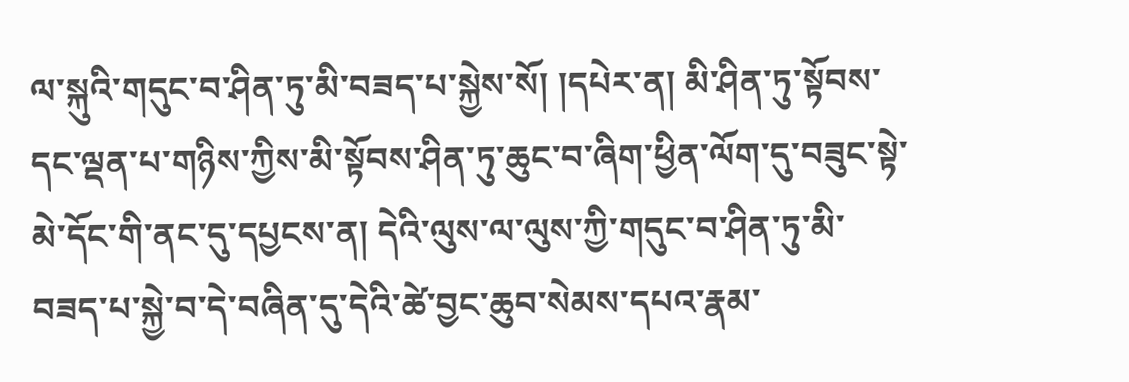ལ་སྐུའི་གདུང་བ་ཤིན་ཏུ་མི་བཟད་པ་སྐྱེས་སོ། །དཔེར་ན། མི་ཤིན་ཏུ་སྟོབས་དང་ལྡན་པ་གཉིས་ཀྱིས་མི་སྟོབས་ཤིན་ཏུ་ཆུང་བ་ཞིག་ཕྱིན་ལོག་དུ་བཟུང་སྟེ་མེ་དོང་གི་ནང་དུ་དཔྱངས་ན། དེའི་ལུས་ལ་ལུས་ཀྱི་གདུང་བ་ཤིན་ཏུ་མི་བཟད་པ་སྐྱེ་བ་དེ་བཞིན་དུ་དེའི་ཚེ་བྱང་ཆུབ་སེམས་དཔའ་རྣམ་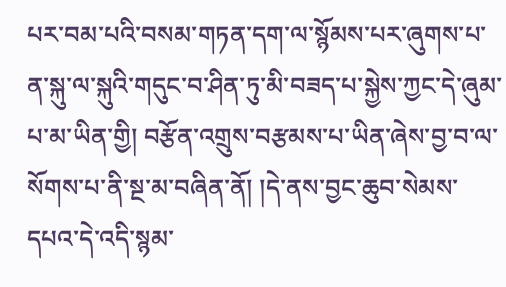པར་བམ་པའི་བསམ་གཏན་དག་ལ་སྙོམས་པར་ཞུགས་པ་ན་སྐུ་ལ་སྐུའི་གདུང་བ་ཤིན་ཏུ་མི་བཟད་པ་སྐྱེས་ཀྱང་དེ་ཞུམ་པ་མ་ཡིན་གྱི། བརྩོན་འགྲུས་བརྩམས་པ་ཡིན་ཞེས་བྱ་བ་ལ་སོགས་པ་ནི་སྔ་མ་བཞིན་ནོ། །དེ་ནས་བྱང་ཆུབ་སེམས་དཔའ་དེ་འདི་སྙམ་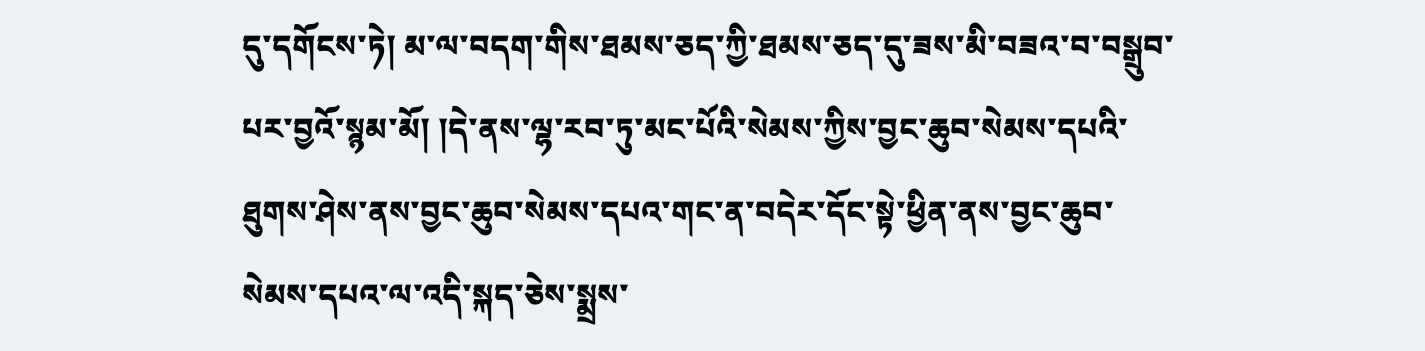དུ་དགོངས་ཏེ། མ་ལ་བདག་གིས་ཐམས་ཅད་ཀྱི་ཐམས་ཅད་དུ་ཟས་མི་བཟའ་བ་བསྒྲུབ་པར་བྱའོ་སྙམ་མོ། །དེ་ནས་ལྷ་རབ་ཏུ་མང་པོའི་སེམས་ཀྱིས་བྱང་ཆུབ་སེམས་དཔའི་ཐུགས་ཤེས་ནས་བྱང་ཆུབ་སེམས་དཔའ་གང་ན་བདེར་དོང་སྟེ་ཕྱིན་ནས་བྱང་ཆུབ་སེམས་དཔའ་ལ་འདི་སྐད་ཅེས་སྨྲས་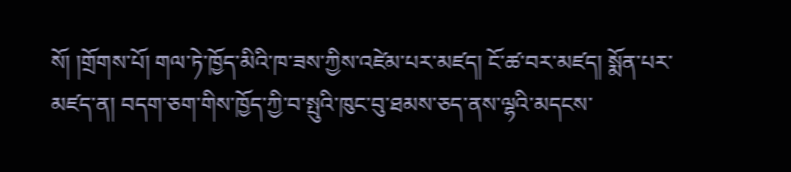སོ། །གྲོགས་པོ། གལ་ཏེ་ཁྱོད་མིའི་ཁ་ཟས་ཀྱིས་འཛེམ་པར་མཛད། ངོ་ཚ་བར་མཛད། སྨོན་པར་མཛད་ན། བདག་ཅག་གིས་ཁྱོད་ཀྱི་བ་སྤུའི་ཁུང་བུ་ཐམས་ཅད་ནས་ལྷའི་མདངས་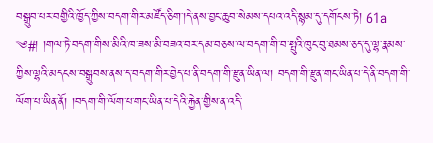བསྒྲུབ་པར་བགྱིའི་ཁྱོད་ཀྱིས་བདག་གིར་མཛོད་ཅིག་།དེ་ནས་བྱང་ཆུབ་སེམས་དཔའ་འདི་སྙམ་དུ་དགོངས་ཏེ། 61a ༄#། །གལ་ཏེ་བདག་གིས་མིའི་ཁ་ཟས་མི་བཟའ་བར་དམ་བཅས་ལ་བདག་གི་བ་སྤུའི་ཁུང་བུ་ཐམས་ཅད་དུ་ལྷ་རྣམས་ཀྱིས་ལྷའི་མདངས་བསྒྲུབས་ནས་ད་བདག་གིར་བྱེད་པ་ནི་བདག་གི་རྫུན་ཡིན་ལ། བདག་གི་རྫུན་གང་ཡིན་པ་དེ་ནི་བདག་གི་ལོག་པ་ཡིན་ནོ། །བདག་གི་ལོག་པ་གང་ཡིན་པ་དེའི་རྐྱེན་གྱིས་ན་འདི་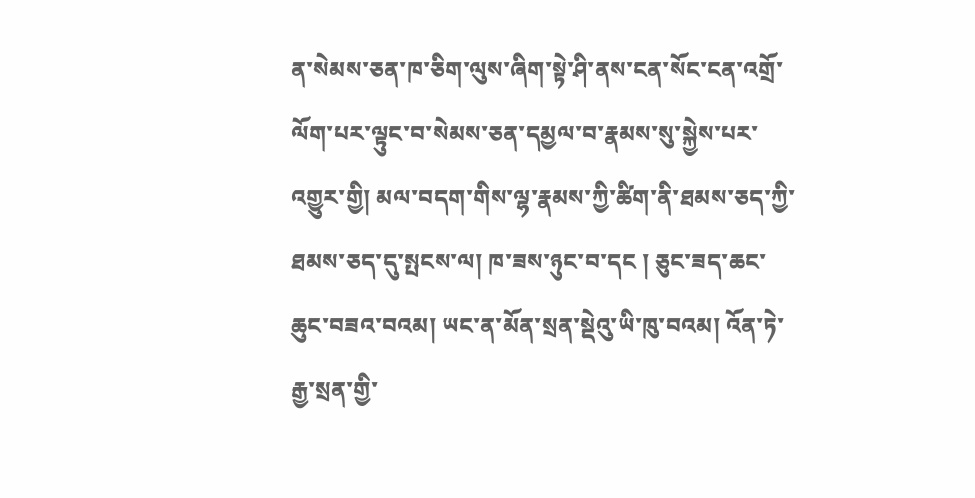ན་སེམས་ཅན་ཁ་ཅིག་ལུས་ཞིག་སྟེ་ཤི་ནས་ངན་སོང་ངན་འགྲོ་ལོག་པར་ལྟུང་བ་སེམས་ཅན་དམྱལ་བ་རྣམས་སུ་སྐྱེས་པར་འགྱུར་གྱི། མལ་བདག་གིས་ལྷ་རྣམས་ཀྱི་ཚིག་ནི་ཐམས་ཅད་ཀྱི་ཐམས་ཅད་དུ་སྤངས་ལ། ཁ་ཟས་ཉུང་བ་དང ། ཅུང་ཟད་ཆང་ཆུང་བཟའ་བའམ། ཡང་ན་མོན་སྲན་སྡེའུ་ཡི་ཁུ་བའམ། འོན་ཏེ་རྒྱ་སྲན་གྱི་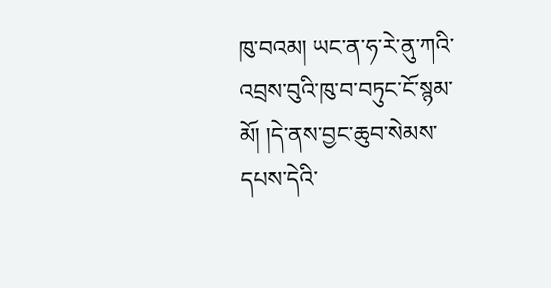ཁུ་བའམ། ཡང་ན་ཧ་རེ་ནུ་ཀའི་འབྲས་བུའི་ཁུ་བ་བཏུང་ངོ་སྙམ་མོ། །དེ་ནས་བྱང་ཆུབ་སེམས་དཔས་དེའི་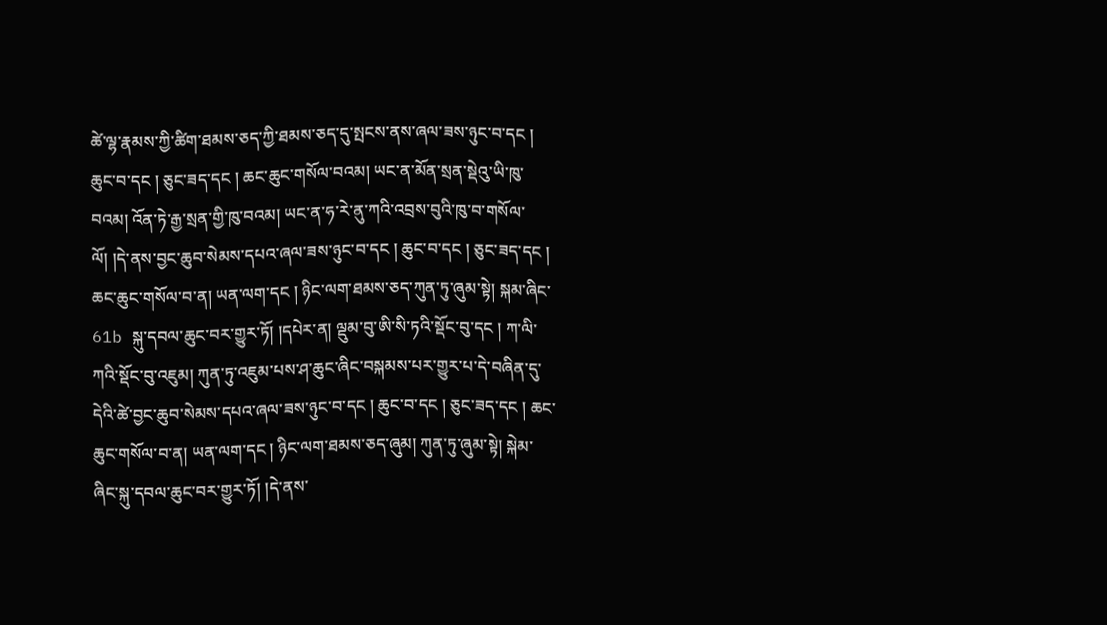ཚེ་ལྷ་རྣམས་ཀྱི་ཚིག་ཐམས་ཅད་ཀྱི་ཐམས་ཅད་དུ་སྤངས་ནས་ཞལ་ཟས་ཉུང་བ་དང ། ཆུང་བ་དང ། ཅུང་ཟད་དང ། ཆང་ཆུང་གསོལ་བའམ། ཡང་ན་མོན་སྲན་སྡེའུ་ཡི་ཁུ་བའམ། འོན་ཏེ་རྒྱ་སྲན་གྱི་ཁུ་བའམ། ཡང་ན་ཧ་རེ་ནུ་ཀའི་འབྲས་བུའི་ཁུ་བ་གསོལ་ལོ། །དེ་ནས་བྱང་ཆུབ་སེམས་དཔའ་ཞལ་ཟས་ཉུང་བ་དང ། ཆུང་བ་དང ། ཅུང་ཟད་དང ། ཆང་ཆུང་གསོལ་བ་ན། ཡན་ལག་དང ། ཉིང་ལག་ཐམས་ཅད་ཀུན་ཏུ་ཞུམ་སྟེ། སྐམ་ཞིང་ 61b སྐུ་དབལ་ཆུང་བར་གྱུར་ཏོ། །དཔེར་ན། ལྡུམ་བུ་ཨི་སི་ཏའི་སྡོང་བུ་དང ། ཀ་ལི་ཀའི་སྡོང་བུ་འཇུམ། ཀུན་ཏུ་འཇུམ་པས་ཤ་ཆུང་ཞིང་བསྐམས་པར་གྱུར་པ་དེ་བཞིན་དུ་དེའི་ཚེ་བྱང་ཆུབ་སེམས་དཔའ་ཞལ་ཟས་ཉུང་བ་དང ། ཆུང་བ་དང ། ཅུང་ཟད་དང ། ཆང་ཆུང་གསོལ་བ་ན། ཡན་ལག་དང ། ཉིང་ལག་ཐམས་ཅད་ཞུམ། ཀུན་ཏུ་ཞུམ་སྟེ། སྐེམ་ཞིང་སྐུ་དབལ་ཆུང་བར་གྱུར་ཏོ། །དེ་ནས་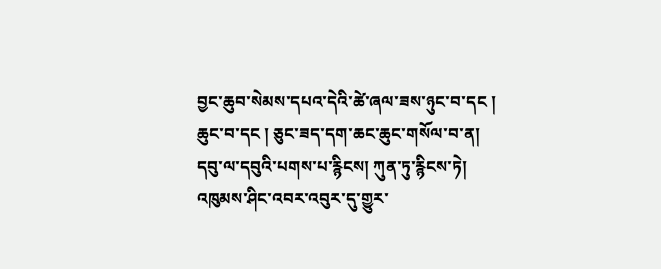བྱང་ཆུབ་སེམས་དཔའ་དེའི་ཚེ་ཞལ་ཟས་ཉུང་བ་དང ། ཆུང་བ་དང ། ཅུང་ཟད་དག་ཆང་ཆུང་གསོལ་བ་ན། དབུ་ལ་དབུའི་པགས་པ་རྙིངས། ཀུན་ཏུ་རྙིངས་ཏེ། འཁུམས་ཤིང་འབར་འབུར་དུ་གྱུར་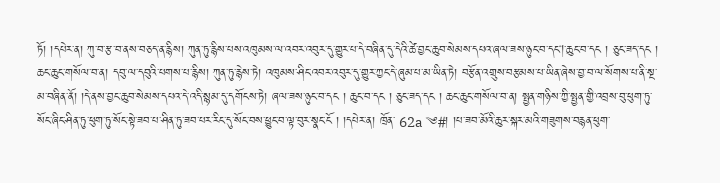ཏོ། །དཔེར་ན། ཀུ་བ་རྩ་བ་ནས་བཅད་ན་རྙིས། ཀུན་ཏུ་རྙིས་པས་འཁུམས་ལ་འབར་འབུར་དུ་གྱུར་པ་དེ་བཞིན་དུ་དེའི་ཚེ་བྱང་ཆུབ་སེམས་དཔའ་ཞལ་ཟས་ཉུང་བ་དང།་ཆུང་བ་དང ། ཅུང་ཟད་དང ། ཆང་ཆུང་གསོལ་བ་ན། དབུ་ལ་དབུའི་པགས་པ་རྙིས། ཀུན་ཏུ་རྙེས་ཏེ། འཁུམས་ཤིང་འབར་འབུར་དུ་གྱུར་ཀྱང་དེ་ཞུམ་པ་མ་ཡིན་ཏེ། བརྩོན་འགྲུས་བརྩམས་པ་ཡིན་ཞེས་བྱ་བ་ལ་སོགས་པ་ནི་སྔ་མ་བཞིན་ནོ། །དེ་ནས་བྱང་ཆུབ་སེམས་དཔའ་དེ་འདི་སྙམ་དུ་དགོངས་ཏེ། ཞལ་ཟས་ཉུང་བ་དང ། ཆུང་བ་དང ། ཅུང་ཟད་དང ། ཆང་ཆུང་གསོལ་བ་ན། སྤྱན་གཉིས་ཀྱི་སྤྱན་གྱི་འབྲས་བུ་ཕུག་ཏུ་སོང་ཞིང་ཤིན་ཏུ་ཕུག་ཏུ་སོང་སྟེ་ཟབ་པ་ཤིན་ཏུ་ཟབ་པར་རིང་དུ་སོང་བས་ཕྱུང་བ་ལྟ་བུར་སྣང་ངོ ། །དཔེར་ན། ཁྲོན་ 62a ༄#། །པ་ཟབ་མོའི་ཆུར་སྐར་མའི་གཟུགས་བརྙན་ཕུག་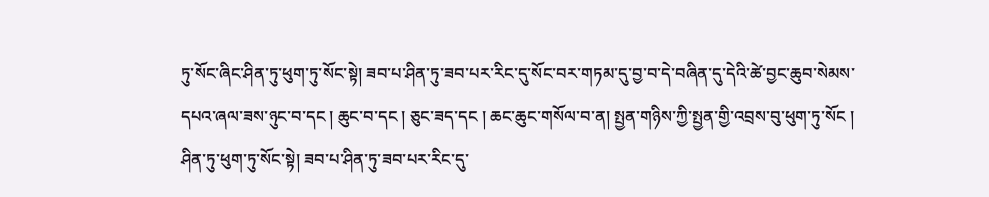ཏུ་སོང་ཞིང་ཤིན་ཏུ་ཕུག་ཏུ་སོང་སྟེ། ཟབ་པ་ཤིན་ཏུ་ཟབ་པར་རིང་དུ་སོང་བར་གཏམ་དུ་བྱ་བ་དེ་བཞིན་དུ་དེའི་ཚེ་བྱང་ཆུབ་སེམས་དཔའ་ཞལ་ཟས་ཉུང་བ་དང ། ཆུང་བ་དང ། ཅུང་ཟད་དང ། ཆང་ཆུང་གསོལ་བ་ན། སྤྱན་གཉིས་ཀྱི་སྤྱན་གྱི་འབྲས་བུ་ཕུག་ཏུ་སོང ། ཤིན་ཏུ་ཕུག་ཏུ་སོང་སྟེ། ཟབ་པ་ཤིན་ཏུ་ཟབ་པར་རིང་དུ་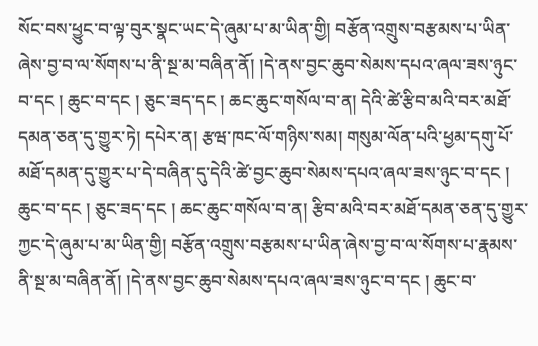སོང་བས་ཕྱུང་བ་ལྟ་བུར་སྣང་ཡང་དེ་ཞུམ་པ་མ་ཡིན་གྱི། བརྩོན་འགྲུས་བརྩམས་པ་ཡིན་ཞེས་བྱ་བ་ལ་སོགས་པ་ནི་སྔ་མ་བཞིན་ནོ། །དེ་ནས་བྱང་ཆུབ་སེམས་དཔའ་ཞལ་ཟས་ཉུང་བ་དང ། ཆུང་བ་དང ། ཅུང་ཟད་དང ། ཆང་ཆུང་གསོལ་བ་ན། དེའི་ཚེ་རྩིབ་མའི་བར་མཐོ་དམན་ཅན་དུ་གྱུར་ཏེ། དཔེར་ན། རྩཝ་ཁང་ལོ་གཉིས་སམ། གསུམ་ལོན་པའི་ཕྱམ་དགུ་པོ་མཐོ་དམན་དུ་གྱུར་པ་དེ་བཞིན་དུ་དེའི་ཚེ་བྱང་ཆུབ་སེམས་དཔའ་ཞལ་ཟས་ཉུང་བ་དང ། ཆུང་བ་དང ། ཅུང་ཟད་དང ། ཆང་ཆུང་གསོལ་བ་ན། རྩིབ་མའི་བར་མཐོ་དམན་ཅན་དུ་གྱུར་ཀྱང་དེ་ཞུམ་པ་མ་ཡིན་གྱི། བརྩོན་འགྲུས་བརྩམས་པ་ཡིན་ཞེས་བྱ་བ་ལ་སོགས་པ་རྣམས་ནི་སྔ་མ་བཞིན་ནོ། །དེ་ནས་བྱང་ཆུབ་སེམས་དཔའ་ཞལ་ཟས་ཉུང་བ་དང ། ཆུང་བ་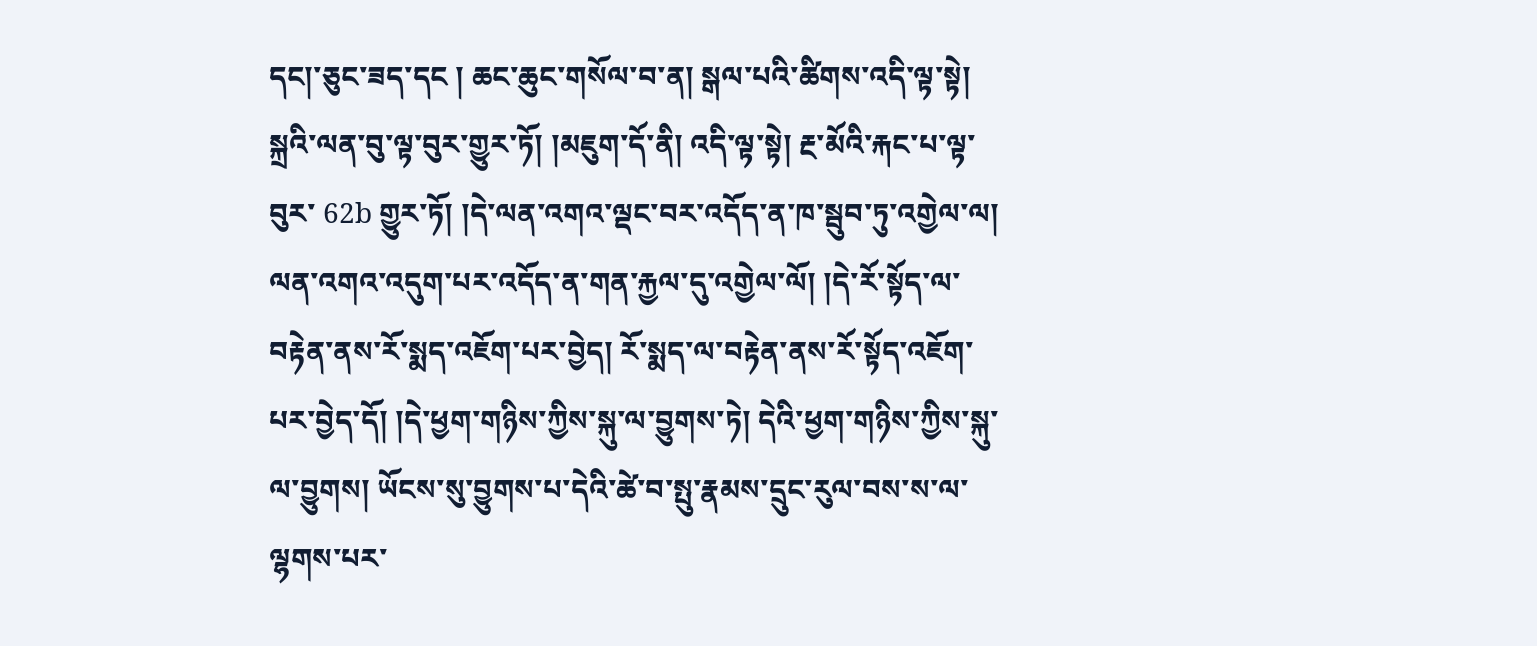དང།་ཅུང་ཟད་དང ། ཆང་ཆུང་གསོལ་བ་ན། སྒལ་པའི་ཚིགས་འདི་ལྟ་སྟེ། སྐྲའི་ལན་བུ་ལྟ་བུར་གྱུར་ཏོ། །མཇུག་དོ་ནི། འདི་ལྟ་སྟེ། རྔ་མོའི་རྐང་པ་ལྟ་བུར་ 62b གྱུར་ཏོ། །དེ་ལན་འགའ་ལྡང་བར་འདོད་ན་ཁ་སྦུབ་ཏུ་འགྱེལ་ལ། ལན་འགའ་འདུག་པར་འདོད་ན་གན་རྐྱལ་དུ་འགྱེལ་ལོ། །དེ་རོ་སྟོད་ལ་བརྟེན་ནས་རོ་སྨད་འཇོག་པར་བྱེད། རོ་སྨད་ལ་བརྟེན་ནས་རོ་སྟོད་འཇོག་པར་བྱེད་དོ། །དེ་ཕྱག་གཉིས་ཀྱིས་སྐུ་ལ་བྱུགས་ཏེ། དེའི་ཕྱག་གཉིས་ཀྱིས་སྐུ་ལ་བྱུགས། ཡོངས་སུ་བྱུགས་པ་དེའི་ཚེ་བ་སྤུ་རྣམས་དྲུང་རུལ་བས་ས་ལ་ལྷགས་པར་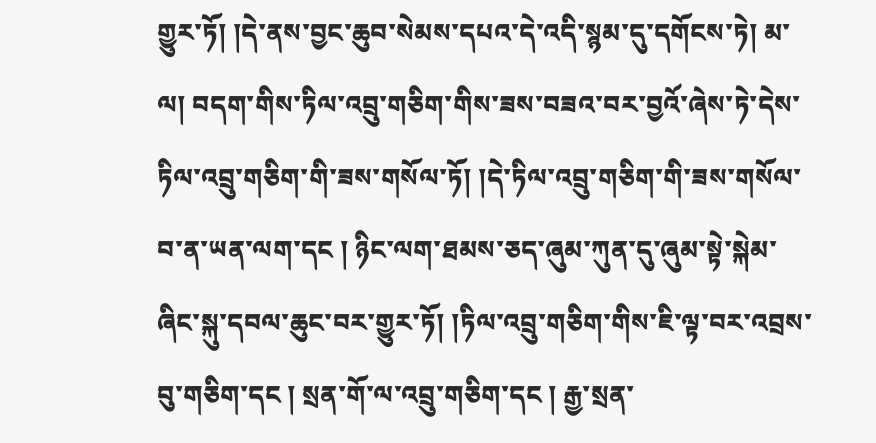གྱུར་ཏོ། །དེ་ནས་བྱང་ཆུབ་སེམས་དཔའ་དེ་འདི་སྙམ་དུ་དགོངས་ཏེ། མ་ལ། བདག་གིས་ཏིལ་འབྲུ་གཅིག་གིས་ཟས་བཟའ་བར་བྱའོ་ཞེས་ཏེ་དེས་ཏིལ་འབྲུ་གཅིག་གི་ཟས་གསོལ་ཏོ། །དེ་ཏིལ་འབྲུ་གཅིག་གི་ཟས་གསོལ་བ་ན་ཡན་ལག་དང ། ཉིང་ལག་ཐམས་ཅད་ཞུམ་ཀུན་དུ་ཞུམ་སྟེ་སྐེམ་ཞིང་སྐུ་དབལ་ཆུང་བར་གྱུར་ཏོ། །ཏིལ་འབྲུ་གཅིག་གིས་ཇི་ལྟ་བར་འབྲས་བུ་གཅིག་དང ། སྲན་གོ་ལ་འབྲུ་གཅིག་དང ། རྒྱ་སྲན་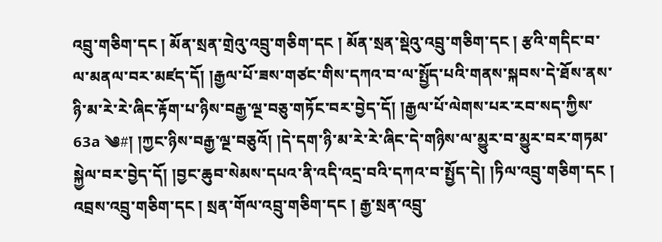འབྲུ་གཅིག་དང ། མོན་སྲན་གྲེའུ་འབྲུ་གཅིག་དང ། མོན་སྲན་སྡེའུ་འབྲུ་གཅིག་དང ། རྩའི་གདིང་བ་ལ་མནལ་བར་མཛད་དོ། །རྒྱལ་པོ་ཟས་གཙང་གིས་དཀའ་བ་ལ་སྤྱོད་པའི་གནས་སྐབས་དེ་ཐོས་ནས་ཉི་མ་རེ་རེ་ཞིང་རྟོག་པ་ཉིས་བརྒྱ་ལྔ་བཅུ་གཏོང་བར་བྱེད་དོ། །རྒྱལ་པོ་ལེགས་པར་རབ་སད་ཀྱིས་ 63a ༄#། །ཀྱང་ཉིས་བརྒྱ་ལྔ་བཅུའོ། །དེ་དག་ཉི་མ་རེ་རེ་ཞིང་དེ་གཉིས་ལ་མྱུར་བ་མྱུར་བར་གཏམ་སྐྱེལ་བར་བྱེད་དོ། །བྱང་ཆུབ་སེམས་དཔའ་ནི་འདི་འདྲ་བའི་དཀའ་བ་སྤྱོད་དེ། །ཏིལ་འབྲུ་གཅིག་དང ། འབྲས་འབྲུ་གཅིག་དང ། སྲན་གོལ་འབྲུ་གཅིག་དང ། རྒྱ་སྲན་འབྲུ་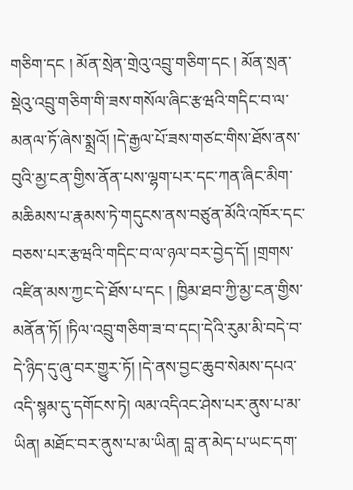གཅིག་དང ། མོན་སྲེན་གྲེའུ་འབྲུ་གཅིག་དང ། མོན་སྲན་སྡེའུ་འབྲུ་གཅིག་གི་ཟས་གསོལ་ཞིང་རྩཝའི་གདིང་བ་ལ་མནལ་ཏོ་ཞེས་སྨྲའོ། །དེ་རྒྱལ་པོ་ཟས་གཙང་གིས་ཐོས་ནས་བུའི་མྱ་ངན་གྱིས་ནོན་པས་ལྷག་པར་དང་ཀན་ཞིང་མིག་མཆིམས་པ་རྣམས་ཏེ་གདུངས་ནས་བཙུན་མོའི་འཁོར་དང་བཅས་པར་རྩཝའི་གདིང་བ་ལ་ཉལ་བར་བྱེད་དོ། །གྲགས་འཛིན་མས་ཀྱང་དེ་ཐོས་པ་དང ། ཁྱིམ་ཐབ་ཀྱི་མྱ་ངན་གྱིས་མནོན་ཏོ། །ཏིལ་འབྲུ་གཅིག་ཟ་བ་དང།་དེའི་རུམ་མི་བདེ་བ་དེ་ཉིད་དུ་ཞུ་བར་གྱུར་ཏོ། །དེ་ནས་བྱང་ཆུབ་སེམས་དཔའ་འདི་སྙམ་དུ་དགོངས་ཏེ། ལམ་འདིའང་ཤེས་པར་ནུས་པ་མ་ཡིན། མཐོང་བར་ནུས་པ་མ་ཡིན། བླ་ན་མེད་པ་ཡང་དག་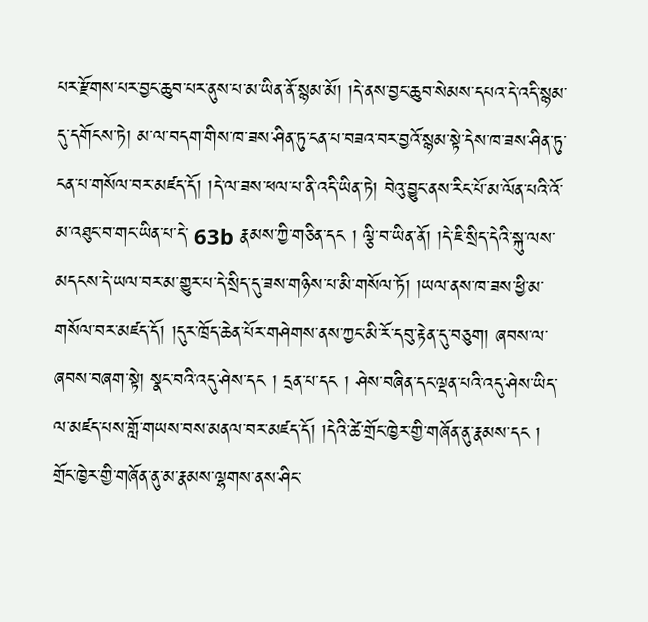པར་རྫོགས་པར་བྱང་ཆུབ་པར་ནུས་པ་མ་ཡིན་ནོ་སྙམ་མོ། །དེ་ནས་བྱང་ཆུབ་སེམས་དཔའ་དེ་འདི་སྙམ་དུ་དགོངས་ཏེ། མ་ལ་བདག་གིས་ཁ་ཟས་ཤིན་ཏུ་ངན་པ་བཟའ་བར་བྱའོ་སྙམ་སྟེ་དེས་ཁ་ཟས་ཤིན་ཏུ་ངན་པ་གསོལ་བར་མཛད་དོ། །དེ་ལ་ཟས་ཕལ་པ་ནི་འདི་ཡིན་ཏེ། བེའུ་བྱུང་ནས་རིང་པོ་མ་ལོན་པའི་འོ་མ་འཐུང་བ་གང་ཡིན་པ་དེ་ 63b རྣམས་ཀྱི་གཅིན་དང ། ལྕི་བ་ཡིན་ནོ། །དེ་ཇི་སྲིད་དེའི་སྐུ་ལས་མདངས་དེ་ཡལ་བར་མ་གྱུར་པ་དེ་སྲིད་དུ་ཟས་གཉིས་པ་མི་གསོལ་ཏོ། །ཡལ་ནས་ཁ་ཟས་ཕྱི་མ་གསོལ་བར་མཛད་དོ། །དུར་ཁྲོད་ཆེན་པོར་གཤེགས་ནས་ཀྱང་མི་རོ་དབུ་རྟེན་དུ་བཅུག། ཞབས་ལ་ཞབས་བཞག་སྟེ། སྣང་བའི་འདུ་ཤེས་དང ། དྲན་པ་དང ། ཤེས་བཞིན་དང་ལྡན་པའི་འདུ་ཤེས་ཡིད་ལ་མཛད་པས་གློ་གཡས་བས་མནལ་བར་མཛད་དོ། །དེའི་ཚེ་གྲོང་ཁྱེར་གྱི་གཞོན་ནུ་རྣམས་དང ། གྲོང་ཁྱེར་གྱི་གཞོན་ནུ་མ་རྣམས་ལྷགས་ནས་ཤིང་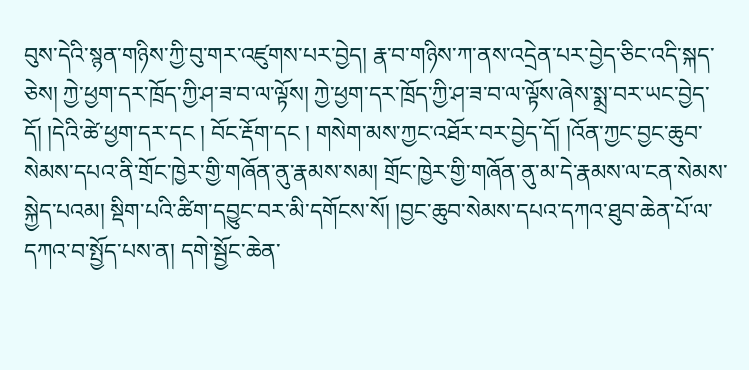བུས་དེའི་སྙན་གཉིས་ཀྱི་བུ་གར་འཛུགས་པར་བྱེད། རྣ་བ་གཉིས་ཀ་ནས་འདྲེན་པར་བྱེད་ཅིང་འདི་སྐད་ཅེས། ཀྱེ་ཕྱག་དར་ཁྲོད་ཀྱི་ཤ་ཟ་བ་ལ་ལྟོས། ཀྱེ་ཕྱག་དར་ཁྲོད་ཀྱི་ཤ་ཟ་བ་ལ་ལྟོས་ཞེས་སྨྲ་བར་ཡང་བྱེད་དོ། །དེའི་ཚེ་ཕྱག་དར་དང ། བོང་རྡོག་དང ། གསེག་མས་ཀྱང་འཐོར་བར་བྱེད་དོ། །འོན་ཀྱང་བྱང་ཆུབ་སེམས་དཔའ་ནི་གྲོང་ཁྱེར་གྱི་གཞོན་ནུ་རྣམས་སམ། གྲོང་ཁྱེར་གྱི་གཞོན་ནུ་མ་དེ་རྣམས་ལ་ངན་སེམས་སྐྱེད་པའམ། སྡིག་པའི་ཚིག་དབྱུང་བར་མི་དགོངས་སོ། །བྱང་ཆུབ་སེམས་དཔའ་དཀའ་ཐུབ་ཆེན་པོ་ལ་དཀའ་བ་སྤྱོད་པས་ན། དགེ་སྦྱོང་ཆེན་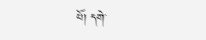པོ། དགེ་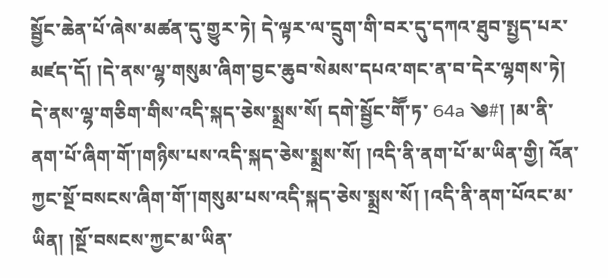སྦྱོང་ཆེན་པོ་ཞེས་མཚན་དུ་གྱུར་ཏེ། དེ་ལྟར་ལ་དྲུག་གི་བར་དུ་དཀའ་ཐུབ་སྤྱད་པར་མཛད་དོ། །དེ་ནས་ལྷ་གསུམ་ཞིག་བྱང་ཆུབ་སེམས་དཔའ་གང་ན་བ་དེར་ལྷགས་ཏེ། དེ་ནས་ལྷ་གཅིག་གིས་འདི་སྐད་ཅེས་སྨྲས་སོ། དགེ་སྦྱོང་གཽ་ཏ་ 64a ༄#། །མ་ནི་ནག་པོ་ཞིག་གོ་།གཉིས་པས་འདི་སྐད་ཅེས་སྨྲས་སོ། །འདི་ནི་ནག་པོ་མ་ཡིན་གྱི། འོན་ཀྱང་སྔོ་བསངས་ཞིག་གོ་།གསུམ་པས་འདི་སྐད་ཅེས་སྨྲས་སོ། །འདི་ནི་ནག་པོའང་མ་ཡིན། །སྔོ་བསངས་ཀྱང་མ་ཡིན་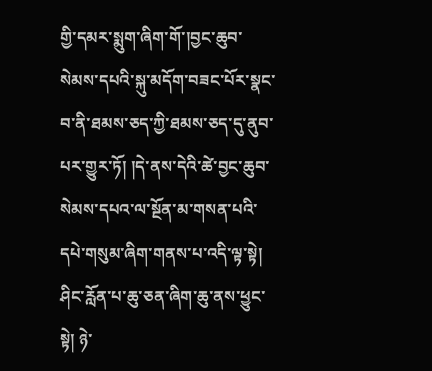གྱི་དམར་སྨུག་ཞིག་གོ་།བྱང་ཆུབ་སེམས་དཔའི་སྐུ་མདོག་བཟང་པོར་སྣང་བ་ནི་ཐམས་ཅད་ཀྱི་ཐམས་ཅད་དུ་ནུབ་པར་གྱུར་ཏོ། །དེ་ནས་དེའི་ཚེ་བྱང་ཆུབ་སེམས་དཔའ་ལ་སྔོན་མ་གསན་པའི་དཔེ་གསུམ་ཞིག་གནས་པ་འདི་ལྟ་སྟེ། ཤིང་རློན་པ་ཆུ་ཅན་ཞིག་ཆུ་ནས་ཕྱུང་སྟེ། ཉེ་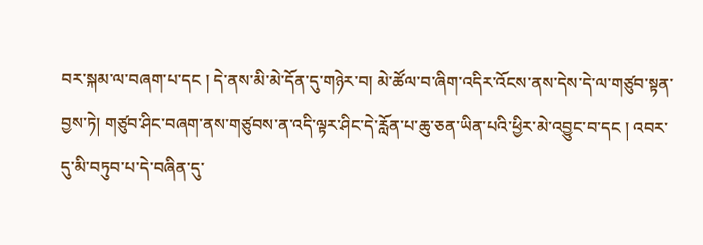བར་སྐམ་ལ་བཞག་པ་དང ། དེ་ནས་མི་མེ་དོན་དུ་གཉེར་བ། མེ་ཚོལ་བ་ཞིག་འདིར་འོངས་ནས་དེས་དེ་ལ་གཙུབ་སྟན་བྱས་ཏེ། གཙུབ་ཤིང་བཞག་ནས་གཙུབས་ན་འདི་ལྟར་ཤིང་དེ་རློན་པ་ཆུ་ཅན་ཡིན་པའི་ཕྱིར་མེ་འབྱུང་བ་དང ། འབར་དུ་མི་བཏུབ་པ་དེ་བཞིན་དུ་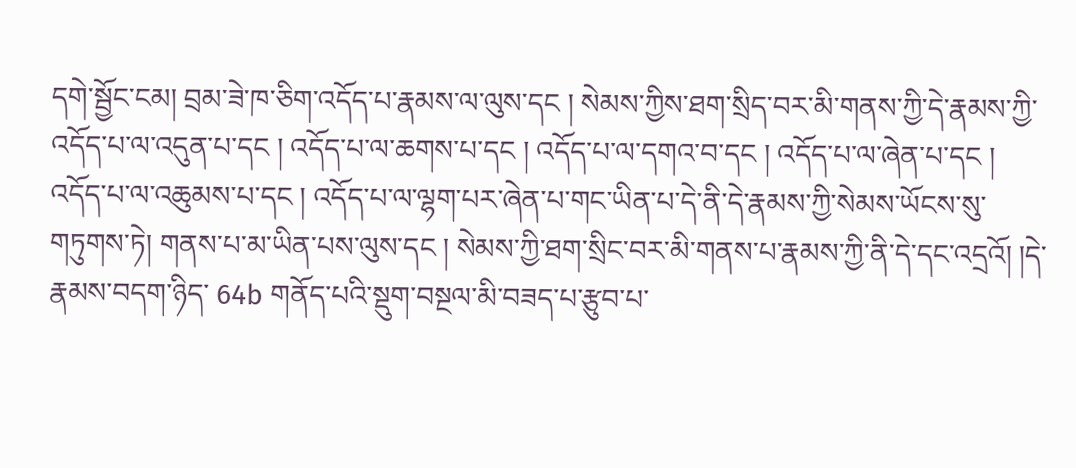དགེ་སྦྱོང་ངམ། བྲམ་ཟེ་ཁ་ཅིག་འདོད་པ་རྣམས་ལ་ལུས་དང ། སེམས་ཀྱིས་ཐག་སྲིད་བར་མི་གནས་ཀྱི་དེ་རྣམས་ཀྱི་འདོད་པ་ལ་འདུན་པ་དང ། འདོད་པ་ལ་ཆགས་པ་དང ། འདོད་པ་ལ་དགའ་བ་དང ། འདོད་པ་ལ་ཞེན་པ་དང ། འདོད་པ་ལ་འཆུམས་པ་དང ། འདོད་པ་ལ་ལྷག་པར་ཞེན་པ་གང་ཡིན་པ་དེ་ནི་དེ་རྣམས་ཀྱི་སེམས་ཡོངས་སུ་གཏུགས་ཏེ། གནས་པ་མ་ཡིན་པས་ལུས་དང ། སེམས་ཀྱི་ཐག་སྲིང་བར་མི་གནས་པ་རྣམས་ཀྱི་ནི་དེ་དང་འདྲའོ། །དེ་རྣམས་བདག་ཉིད་ 64b གནོད་པའི་སྡུག་བསྔལ་མི་བཟད་པ་རྩུབ་པ་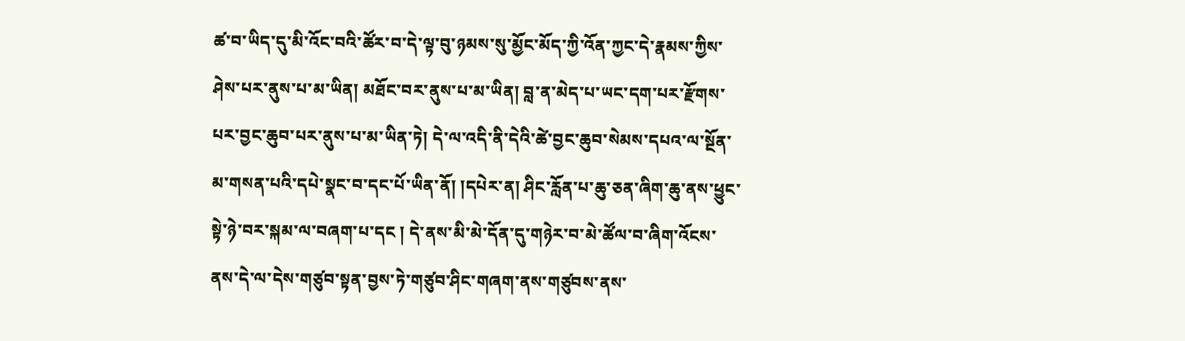ཚ་བ་ཡིད་དུ་མི་འོང་བའི་ཚོར་བ་དེ་ལྟ་བུ་ཉམས་སུ་མྱོང་མོད་ཀྱི་འོན་ཀྱང་དེ་རྣམས་ཀྱིས་ཤེས་པར་ནུས་པ་མ་ཡིན། མཐོང་བར་ནུས་པ་མ་ཡིན། བླ་ན་མེད་པ་ཡང་དག་པར་རྫོགས་པར་བྱང་ཆུབ་པར་ནུས་པ་མ་ཡིན་ཏེ། དེ་ལ་འདི་ནི་དེའི་ཚེ་བྱང་ཆུབ་སེམས་དཔའ་ལ་སྔོན་མ་གསན་པའི་དཔེ་སྣང་བ་དང་པོ་ཡིན་ནོ། །དཔེར་ན། ཤིང་རློན་པ་ཆུ་ཅན་ཞིག་ཆུ་ནས་ཕྱུང་སྟེ་ཉེ་བར་སྐམ་ལ་བཞག་པ་དང ། དེ་ནས་མི་མེ་དོན་དུ་གཉེར་བ་མེ་ཚོལ་བ་ཞིག་འོངས་ནས་དེ་ལ་དེས་གཙུབ་སྟན་བྱས་ཏེ་གཙུབ་ཤིང་གཞག་ནས་གཙུབས་ནས་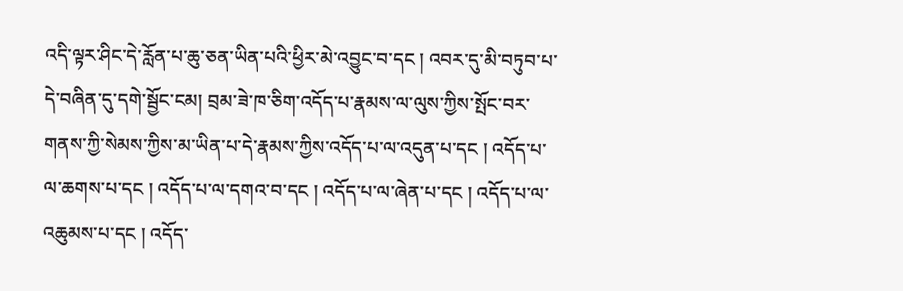འདི་ལྟར་ཤིང་དེ་རློན་པ་ཆུ་ཅན་ཡིན་པའི་ཕྱིར་མེ་འབྱུང་བ་དང ། འབར་དུ་མི་བཏུབ་པ་དེ་བཞིན་དུ་དགེ་སྦྱོང་ངམ། བྲམ་ཟེ་ཁ་ཅིག་འདོད་པ་རྣམས་ལ་ལུས་ཀྱིས་སྤོང་བར་གནས་ཀྱི་སེམས་ཀྱིས་མ་ཡིན་པ་དེ་རྣམས་ཀྱིས་འདོད་པ་ལ་འདུན་པ་དང ། འདོད་པ་ལ་ཆགས་པ་དང ། འདོད་པ་ལ་དགའ་བ་དང ། འདོད་པ་ལ་ཞེན་པ་དང ། འདོད་པ་ལ་འཆུམས་པ་དང ། འདོད་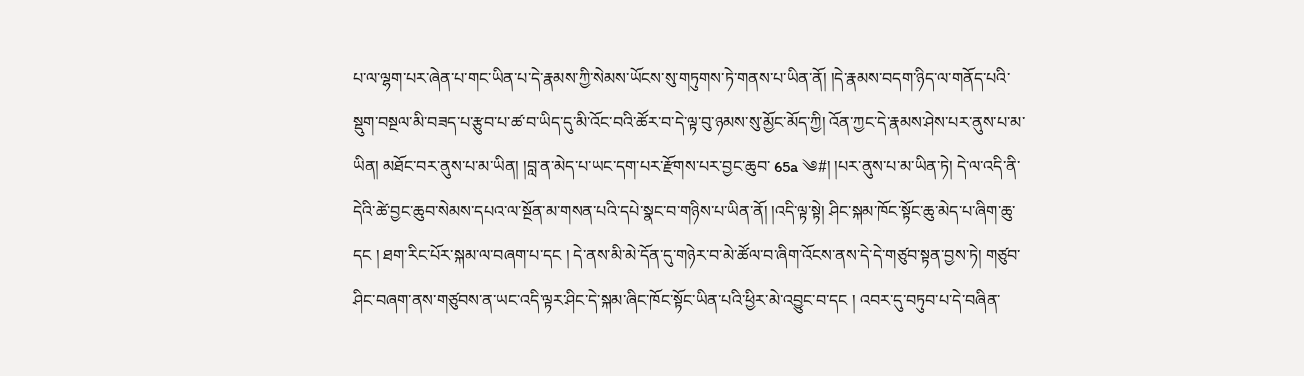པ་ལ་ལྷག་པར་ཞེན་པ་གང་ཡིན་པ་དེ་རྣམས་ཀྱི་སེམས་ཡོངས་སུ་གཏུགས་ཏེ་གནས་པ་ཡིན་ནོ། །དེ་རྣམས་བདག་ཉིད་ལ་གནོད་པའི་སྡུག་བསྔལ་མི་བཟད་པ་རྩུབ་པ་ཚ་བ་ཡིད་དུ་མི་འོང་བའི་ཚོར་བ་དེ་ལྟ་བུ་ཉམས་སུ་མྱོང་མོད་ཀྱི། འོན་ཀྱང་དེ་རྣམས་ཤེས་པར་ནུས་པ་མ་ཡིན། མཐོང་བར་ནུས་པ་མ་ཡིན། །བླ་ན་མེད་པ་ཡང་དག་པར་རྫོགས་པར་བྱང་ཆུབ་ 65a ༄#། །པར་ནུས་པ་མ་ཡིན་ཏེ། དེ་ལ་འདི་ནི་དེའི་ཚེ་བྱང་ཆུབ་སེམས་དཔའ་ལ་སྔོན་མ་གསན་པའི་དཔེ་སྣང་བ་གཉིས་པ་ཡིན་ནོ། །འདི་ལྟ་སྟེ། ཤིང་སྐམ་ཁོང་སྟོང་ཆུ་མེད་པ་ཞིག་ཆུ་དང ། ཐག་རིང་པོར་སྐམ་ལ་བཞག་པ་དང ། དེ་ནས་མི་མེ་དོན་དུ་གཉེར་བ་མེ་ཚོལ་བ་ཞིག་འོངས་ནས་དེ་དེ་གཙུབ་སྟན་བྱས་ཏེ། གཙུབ་ཤིང་བཞག་ནས་གཙུབས་ན་ཡང་འདི་ལྟར་ཤིང་དེ་སྐམ་ཞིང་ཁོང་སྟོང་ཡིན་པའི་ཕྱིར་མེ་འབྱུང་བ་དང ། འབར་དུ་བཏུབ་པ་དེ་བཞིན་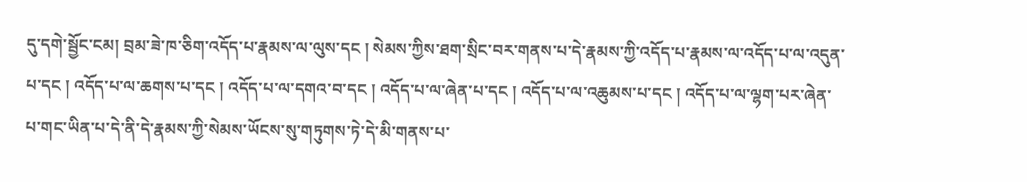དུ་དགེ་སྦྱོང་ངམ། བྲམ་ཟེ་ཁ་ཅིག་འདོད་པ་རྣམས་ལ་ལུས་དང ། སེམས་ཀྱིས་ཐག་སྲིང་བར་གནས་པ་དེ་རྣམས་ཀྱི་འདོད་པ་རྣམས་ལ་འདོད་པ་ལ་འདུན་པ་དང ། འདོད་པ་ལ་ཆགས་པ་དང ། འདོད་པ་ལ་དགའ་བ་དང ། འདོད་པ་ལ་ཞེན་པ་དང ། འདོད་པ་ལ་འཆུམས་པ་དང ། འདོད་པ་ལ་ལྷག་པར་ཞེན་པ་གང་ཡིན་པ་དེ་ནི་དེ་རྣམས་ཀྱི་སེམས་ཡོངས་སུ་གཏུགས་ཏེ་དེ་མི་གནས་པ་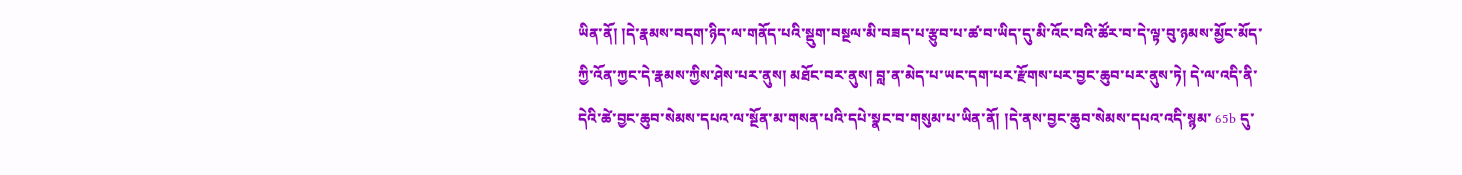ཡིན་ནོ། །དེ་རྣམས་བདག་ཉིད་ལ་གནོད་པའི་སྡུག་བསྔལ་མི་བཟད་པ་རྩུབ་པ་ཚ་བ་ཡིད་དུ་མི་འོང་བའི་ཚོར་བ་དེ་ལྟ་བུ་ཉམས་མྱོང་མོད་ཀྱི་འོན་ཀྱང་དེ་རྣམས་ཀྱིས་ཤེས་པར་ནུས། མཐོང་བར་ནུས། བླ་ན་མེད་པ་ཡང་དག་པར་རྫོགས་པར་བྱང་ཆུབ་པར་ནུས་ཏེ། དེ་ལ་འདི་ནི་དེའི་ཚེ་བྱང་ཆུབ་སེམས་དཔའ་ལ་སྔོན་མ་གསན་པའི་དཔེ་སྣང་བ་གསུམ་པ་ཡིན་ནོ། །དེ་ནས་བྱང་ཆུབ་སེམས་དཔའ་འདི་སྙམ་ 65b དུ་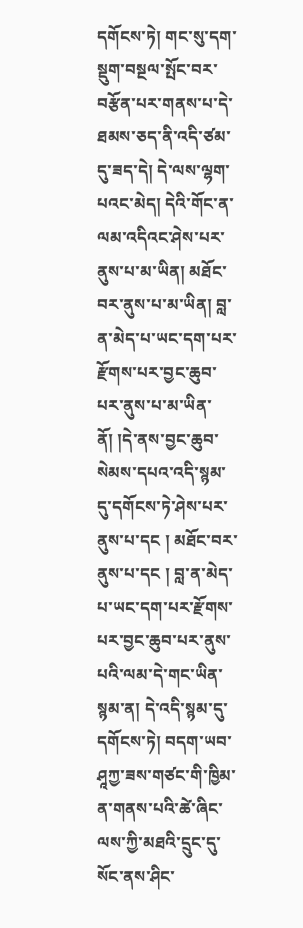དགོངས་ཏེ། གང་སུ་དག་སྡུག་བསྔལ་སྤོང་བར་བརྩོན་པར་གནས་པ་དེ་ཐམས་ཅད་ནི་འདི་ཙམ་དུ་ཟད་དེ། དེ་ལས་ལྷག་པའང་མེད། དེའི་གོང་ན་ལམ་འདིའང་ཤེས་པར་ནུས་པ་མ་ཡིན། མཐོང་བར་ནུས་པ་མ་ཡིན། བླ་ན་མེད་པ་ཡང་དག་པར་རྫོགས་པར་བྱང་ཆུབ་པར་ནུས་པ་མ་ཡིན་ནོ། །དེ་ནས་བྱང་ཆུབ་སེམས་དཔའ་འདི་སྙམ་དུ་དགོངས་ཏེ་ཤེས་པར་ནུས་པ་དང ། མཐོང་བར་ནུས་པ་དང ། བླ་ན་མེད་པ་ཡང་དག་པར་རྫོགས་པར་བྱང་ཆུབ་པར་ནུས་པའི་ལམ་དེ་གང་ཡིན་སྙམ་ན། དེ་འདི་སྙམ་དུ་དགོངས་ཏེ། བདག་ཡབ་ཤཱཀྱ་ཟས་གཙང་གི་ཁྱིམ་ན་གནས་པའི་ཚེ་ཞིང་ལས་ཀྱི་མཐའི་དྲུང་དུ་སོང་ནས་ཤིང་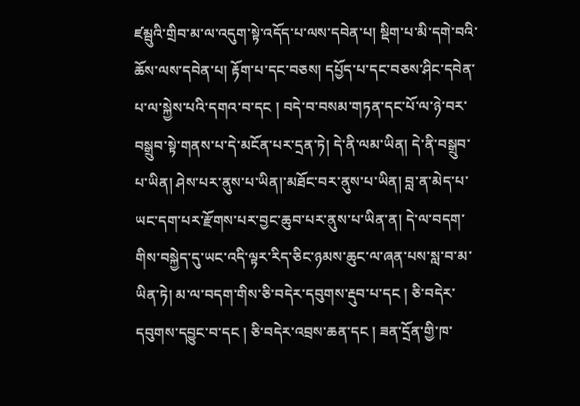ཛམྦུའི་གྲིབ་མ་ལ་འདུག་སྟེ་འདོད་པ་ལས་དབེན་པ། སྡིག་པ་མི་དགེ་བའི་ཆོས་ལས་དབེན་པ། རྟོག་པ་དང་བཅས། དཔྱོད་པ་དང་བཅས་ཤིང་དབེན་པ་ལ་སྐྱེས་པའི་དགའ་བ་དང ། བདེ་བ་བསམ་གཏན་དང་པོ་ལ་ཉེ་བར་བསྒྲུབ་སྟེ་གནས་པ་དེ་མངོན་པར་དྲན་ཏེ། དེ་ནི་ལམ་ཡིན། དེ་ནི་བསྒྲུབ་པ་ཡིན། ཤེས་པར་ནུས་པ་ཡིན།་མཐོང་བར་ནུས་པ་ཡིན། བླ་ན་མེད་པ་ཡང་དག་པར་རྫོགས་པར་བྱང་ཆུབ་པར་ནུས་པ་ཡིན་ན། དེ་ལ་བདག་གིས་བསྐྱེད་དུ་ཡང་འདི་ལྟར་རིད་ཅིང་ཉམས་ཆུང་ལ་ཞན་པས་སླ་བ་མ་ཡིན་ཏེ། མ་ལ་བདག་གིས་ཅི་བདེར་དབུགས་རྡུབ་པ་དང ། ཅི་བདེར་དབུགས་དབྱུང་བ་དང ། ཅི་བདེར་འབྲས་ཆན་དང ། ཟན་དྲོན་གྱི་ཁ་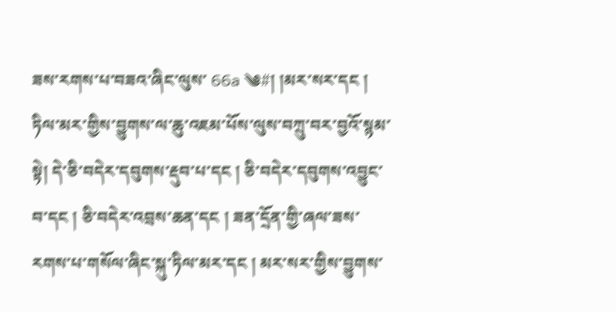ཟས་རགས་པ་བཟའ་ཞིང་ལུས་ 66a ༄#། །མར་སར་དང ། ཏིལ་མར་གྱིས་བྱུགས་ལ་ཆུ་འཇམ་པོས་ལུས་བཀྲུ་བར་བྱའོ་སྙམ་སྟེ། དེ་ཅི་བདེར་དབུགས་རྡུབ་པ་དང ། ཅི་བདེར་དབུགས་འབྱུང་བ་དང ། ཅི་བདེར་འབྲས་ཆན་དང ། ཟན་དྲོན་གྱི་ཞལ་ཟས་རགས་པ་གསོལ་ཞིང་སྐུ་ཏིལ་མར་དང ། མར་སར་གྱིས་བྱུགས་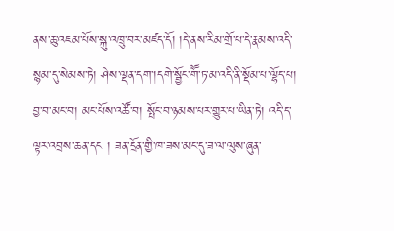ནས་ཆུ་འཇམ་པོས་སྐུ་འཁྲུ་བར་མཛད་དོ། །དེ་ནས་རིམ་གྲོ་པ་དེ་རྣམས་འདི་སྙམ་དུ་སེམས་ཏེ། ཤེས་ལྡན་དག་།དགེ་སྦྱོང་གཽ་ཏ་མ་འདི་ནི་སྡོམ་པ་ལྷོད་པ། བྱ་བ་མང་བ། མང་པོས་འཚོ་བ། སྤོང་བ་ཉམས་པར་གྱུར་པ་ཡིན་ཏེ། འདི་ད་ལྟར་འབྲས་ཆན་དང ། ཟན་དྲོན་གྱི་ཁ་ཟས་མང་དུ་ཟ་ལ་ལུས་ཞུན་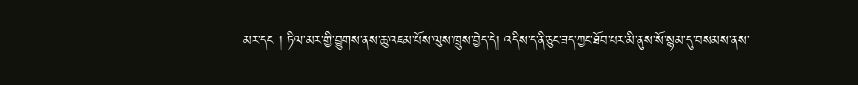མར་དང ། ཏིལ་མར་གྱི་བྱུགས་ནས་ཆུ་འཇམ་པོས་ལུས་ཁྲུས་བྱེད་དེ། འདིས་ད་ནི་ཅུང་ཟད་ཀྱང་ཐོབ་པར་མི་ནུས་སོ་སྙམ་དུ་བསམས་ནས་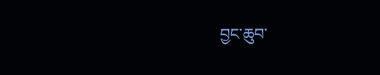བྱང་ཆུབ་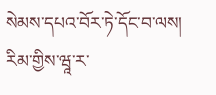སེམས་དཔའ་བོར་ཏེ་དོང་བ་ལས། རིམ་གྱིས་ཝཱ་ར་